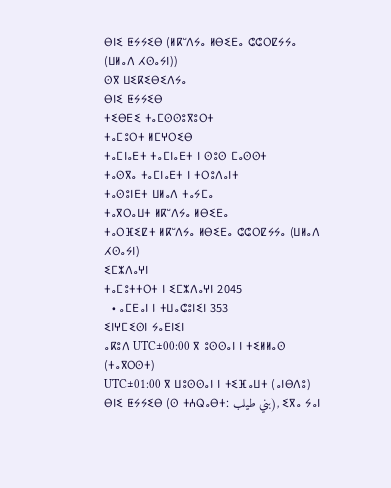ⴱⵏⵉ ⵟⵢⵢⵉⴱ (ⵍⴽⵯⴷⵢⴰ ⵍⴱⵉⴹⴰ ⵛⵛⵔⵇⵢⵢⴰ (ⵡⵍⴰⴷ ⵃⵙⴰⵢⵏ))
ⵙⴳ ⵡⵉⴽⵉⴱⵉⴷⵢⴰ
ⴱⵏⵉ ⵟⵢⵢⵉⴱ
ⵜⵉⴱⴹⵉ ⵜⴰⵎⵙⵙⵓⴳⵓⵔⵜ
ⵜⴰⵎⵓⵔⵜ ⵍⵎⵖⵔⵉⴱ
ⵜⴰⵎⵏⴰⴹⵜ ⵜⴰⵎⵏⴰⴹⵜ ⵏ ⵙⵓⵙ ⵎⴰⵙⵙⵜ
ⵜⴰⵙⴳⴰ ⵜⴰⵎⵏⴰⴹⵜ ⵏ ⵜⵔⵓⴷⴰⵏⵜ
ⵜⴰⵙⵓⵏⴹⵜ ⵡⵍⴰⴷ ⵜⴰⵢⵎⴰ
ⵜⴰⴳⵔⴰⵡⵜ ⵍⴽⵯⴷⵢⴰ ⵍⴱⵉⴹⴰ
ⵜⴰⵔⴼⵉⵇⵜ ⵍⴽⵯⴷⵢⴰ ⵍⴱⵉⴹⴰ ⵛⵛⵔⵇⵢⵢⴰ (ⵡⵍⴰⴷ ⵃⵙⴰⵢⵏ)
ⵉⵎⵣⴷⴰⵖⵏ
ⵜⴰⵎⵓⵜⵜⵔⵜ ⵏ ⵉⵎⵣⴷⴰⵖⵏ 2045
  • ⴰⵎⴹⴰⵏ ⵏ ⵜⵡⴰⵛⵓⵏⵉⵏ 353
ⵉⵏⵖⵎⵉⵙⵏ ⵢⴰⴹⵏⵉⵏ
ⴰⴽⵓⴷ UTC±00:00 ⴳ ⵓⵙⵙⴰⵏ ⵏ ⵜⵉⵍⵍⴰⵙ (ⵜⴰⴳⵔⵙⵜ)
UTC±01:00 ⴳ ⵡⵓⵙⵙⴰⵏ ⵏ ⵜⵉⴼⴰⵡⵜ (ⴰⵏⴱⴷⵓ)
ⴱⵏⵉ ⵟⵢⵢⵉⴱ (ⵙ ⵜⵄⵕⴰⴱⵜ: بني طيلب), ⵉⴳⴰ ⵢⴰⵏ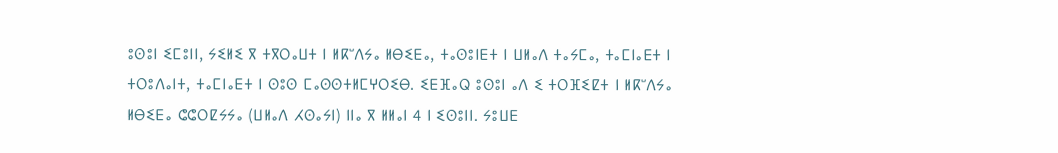ⵓⵙⵓⵏ ⵉⵎⵓⵏⵏ, ⵢⵉⵍⵉ ⴳ ⵜⴳⵔⴰⵡⵜ ⵏ ⵍⴽⵯⴷⵢⴰ ⵍⴱⵉⴹⴰ, ⵜⴰⵙⵓⵏⴹⵜ ⵏ ⵡⵍⴰⴷ ⵜⴰⵢⵎⴰ, ⵜⴰⵎⵏⴰⴹⵜ ⵏ ⵜⵔⵓⴷⴰⵏⵜ, ⵜⴰⵎⵏⴰⴹⵜ ⵏ ⵙⵓⵙ ⵎⴰⵙⵙⵜⵍⵎⵖⵔⵉⴱ. ⵉⴹⴼⴰⵕ ⵓⵙⵓⵏ ⴰⴷ ⵉ ⵜⵔⴼⵉⵇⵜ ⵏ ⵍⴽⵯⴷⵢⴰ ⵍⴱⵉⴹⴰ ⵛⵛⵔⵇⵢⵢⴰ (ⵡⵍⴰⴷ ⵃⵙⴰⵢⵏ) ⵏⵏⴰ ⴳ ⵍⵍⴰⵏ 4 ⵏ ⵉⵙⵓⵏⵏ. ⵢⵓⵡⴹ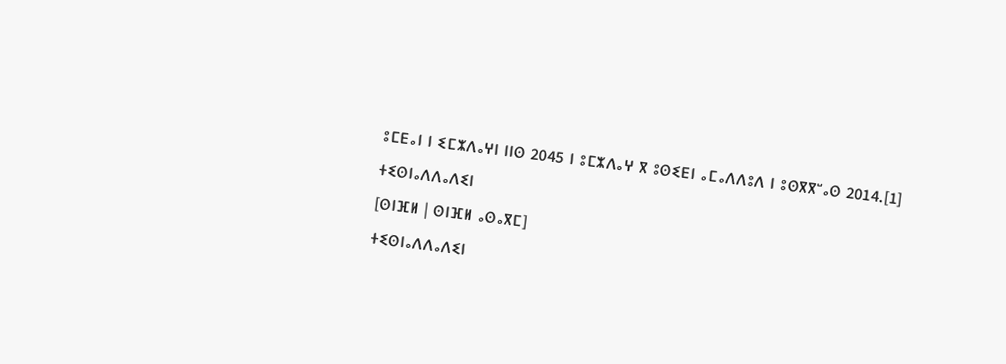ⵓⵎⴹⴰⵏ ⵏ ⵉⵎⵣⴷⴰⵖⵏ ⵏⵏⵙ 2045 ⵏ ⵓⵎⵣⴷⴰⵖ ⴳ ⵓⵙⵉⴹⵏ ⴰⵎⴰⴷⴷⵓⴷ ⵏ ⵓⵙⴳⴳⵯⴰⵙ 2014.[1]
ⵜⵉⵙⵏⴰⴷⴷⴰⴷⵉⵏ
[ⵙⵏⴼⵍ | ⵙⵏⴼⵍ ⴰⵙⴰⴳⵎ]
ⵜⵉⵙⵏⴰⴷⴷⴰⴷⵉⵏ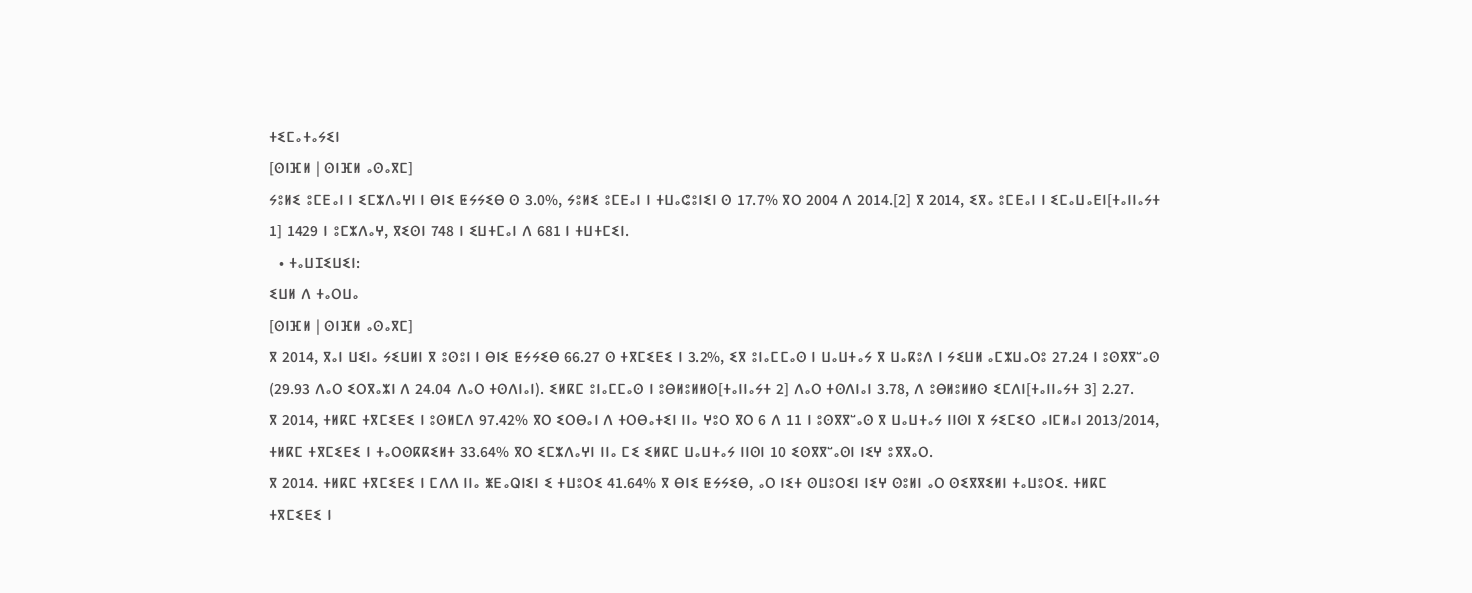ⵜⵉⵎⴰⵜⴰⵢⵉⵏ
[ⵙⵏⴼⵍ | ⵙⵏⴼⵍ ⴰⵙⴰⴳⵎ]
ⵢⵓⵍⵉ ⵓⵎⴹⴰⵏ ⵏ ⵉⵎⵣⴷⴰⵖⵏ ⵏ ⴱⵏⵉ ⵟⵢⵢⵉⴱ ⵙ 3.0%, ⵢⵓⵍⵉ ⵓⵎⴹⴰⵏ ⵏ ⵜⵡⴰⵛⵓⵏⵉⵏ ⵙ 17.7% ⴳⵔ 2004 ⴷ 2014.[2] ⴳ 2014, ⵉⴳⴰ ⵓⵎⴹⴰⵏ ⵏ ⵉⵎⴰⵡⴰⴹⵏ[ⵜⴰⵏⵏⴰⵢⵜ 1] 1429 ⵏ ⵓⵎⵣⴷⴰⵖ, ⴳⵉⵙⵏ 748 ⵏ ⵉⵡⵜⵎⴰⵏ ⴷ 681 ⵏ ⵜⵡⵜⵎⵉⵏ.
  • ⵜⴰⵡⵊⵉⵡⵉⵏ:
ⵉⵡⵍ ⴷ ⵜⴰⵔⵡⴰ
[ⵙⵏⴼⵍ | ⵙⵏⴼⵍ ⴰⵙⴰⴳⵎ]
ⴳ 2014, ⴳⴰⵏ ⵡⵉⵏⴰ ⵢⵉⵡⵍⵏ ⴳ ⵓⵙⵓⵏ ⵏ ⴱⵏⵉ ⵟⵢⵢⵉⴱ 66.27 ⵙ ⵜⴳⵎⵉⴹⵉ ⵏ 3.2%, ⵉⴳ ⵓⵏⴰⵎⵎⴰⵙ ⵏ ⵡⴰⵡⵜⴰⵢ ⴳ ⵡⴰⴽⵓⴷ ⵏ ⵢⵉⵡⵍ ⴰⵎⵣⵡⴰⵔⵓ 27.24 ⵏ ⵓⵙⴳⴳⵯⴰⵙ (29.93 ⴷⴰⵔ ⵉⵔⴳⴰⵣⵏ ⴷ 24.04 ⴷⴰⵔ ⵜⵙⴷⵏⴰⵏ). ⵉⵍⴽⵎ ⵓⵏⴰⵎⵎⴰⵙ ⵏ ⵓⴱⵍⵓⵍⵍⵙ[ⵜⴰⵏⵏⴰⵢⵜ 2] ⴷⴰⵔ ⵜⵙⴷⵏⴰⵏ 3.78, ⴷ ⵓⴱⵍⵓⵍⵍⵙ ⵉⵎⴷⵏ[ⵜⴰⵏⵏⴰⵢⵜ 3] 2.27.
ⴳ 2014, ⵜⵍⴽⵎ ⵜⴳⵎⵉⴹⵉ ⵏ ⵓⵙⵍⵎⴷ 97.42% ⴳⵔ ⵉⵔⴱⴰⵏ ⴷ ⵜⵔⴱⴰⵜⵉⵏ ⵏⵏⴰ ⵖⵓⵔ ⴳⵔ 6 ⴷ 11 ⵏ ⵓⵙⴳⴳⵯⴰⵙ ⴳ ⵡⴰⵡⵜⴰⵢ ⵏⵏⵙⵏ ⴳ ⵢⵉⵎⵉⵔ ⴰⵏⵎⵍⴰⵏ 2013/2014, ⵜⵍⴽⵎ ⵜⴳⵎⵉⴹⵉ ⵏ ⵜⴰⵔⵙⴽⴽⵉⵍⵜ 33.64% ⴳⵔ ⵉⵎⵣⴷⴰⵖⵏ ⵏⵏⴰ ⵎⵉ ⵉⵍⴽⵎ ⵡⴰⵡⵜⴰⵢ ⵏⵏⵙⵏ 10 ⵉⵙⴳⴳⵯⴰⵙⵏ ⵏⵉⵖ ⵓⴳⴳⴰⵔ.
ⴳ 2014. ⵜⵍⴽⵎ ⵜⴳⵎⵉⴹⵉ ⵏ ⵎⴷⴷ ⵏⵏⴰ ⵥⴹⴰⵕⵏⵉⵏ ⵉ ⵜⵡⵓⵔⵉ 41.64% ⴳ ⴱⵏⵉ ⵟⵢⵢⵉⴱ, ⴰⵔ ⵏⵉⵜ ⵙⵡⵓⵔⵉⵏ ⵏⵉⵖ ⵙⵓⵍⵏ ⴰⵔ ⵙⵉⴳⴳⵉⵍⵏ ⵜⴰⵡⵓⵔⵉ. ⵜⵍⴽⵎ ⵜⴳⵎⵉⴹⵉ ⵏ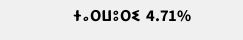ⵜⴰⵔⵡⵓⵔⵉ 4.71%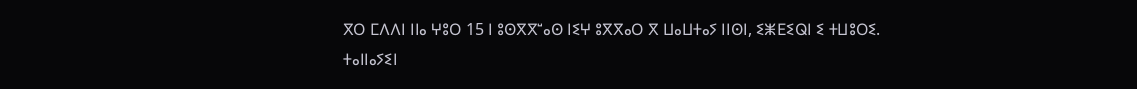ⴳⵔ ⵎⴷⴷⵏ ⵏⵏⴰ ⵖⵓⵔ 15 ⵏ ⵓⵙⴳⴳⵯⴰⵙ ⵏⵉⵖ ⵓⴳⴳⴰⵔ ⴳ ⵡⴰⵡⵜⴰⵢ ⵏⵏⵙⵏ, ⵉⵥⴹⵉⵕⵏ ⵉ ⵜⵡⵓⵔⵉ.
ⵜⴰⵏⵏⴰⵢⵉⵏ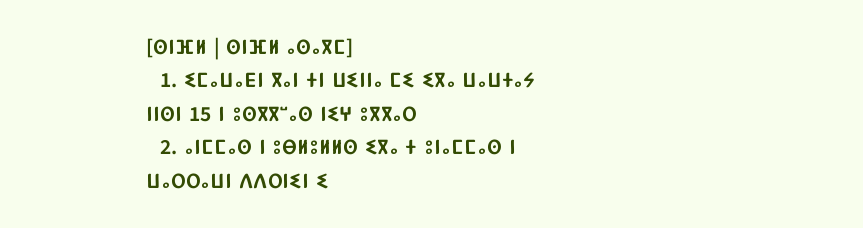[ⵙⵏⴼⵍ | ⵙⵏⴼⵍ ⴰⵙⴰⴳⵎ]
  1. ⵉⵎⴰⵡⴰⴹⵏ ⴳⴰⵏ ⵜⵏ ⵡⵉⵏⵏⴰ ⵎⵉ ⵉⴳⴰ ⵡⴰⵡⵜⴰⵢ ⵏⵏⵙⵏ 15 ⵏ ⵓⵙⴳⴳⵯⴰⵙ ⵏⵉⵖ ⵓⴳⴳⴰⵔ
  2. ⴰⵏⵎⵎⴰⵙ ⵏ ⵓⴱⵍⵓⵍⵍⵙ ⵉⴳⴰ ⵜ ⵓⵏⴰⵎⵎⴰⵙ ⵏ ⵡⴰⵔⵔⴰⵡⵏ ⴷⴷⵔⵏⵉⵏ ⵉ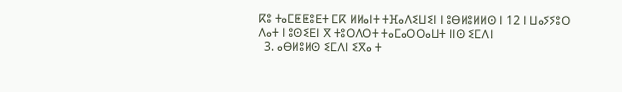ⴽⵓ ⵜⴰⵎⵟⵟⵓⴹⵜ ⵎⴽ ⵍⵍⴰⵏⵜ ⵜⴼⴰⴷⵉⵡⵉⵏ ⵏ ⵓⴱⵍⵓⵍⵍⵙ ⵏ 12 ⵏ ⵡⴰⵢⵢⵓⵔ ⴷⴰⵜ ⵏ ⵓⵙⵉⴹⵏ ⴳ ⵜⵓⵔⴷⵔⵜ ⵜⴰⵎⴰⵔⵔⴰⵡⵜ ⵏⵏⵙ ⵉⵎⴷⵏ
  3. ⴰⴱⵍⵓⵍⵙ ⵉⵎⴷⵏ ⵉⴳⴰ ⵜ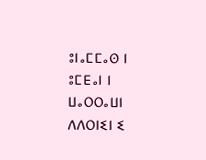ⵓⵏⴰⵎⵎⴰⵙ ⵏ ⵓⵎⴹⴰⵏ ⵏ ⵡⴰⵔⵔⴰⵡⵏ ⴷⴷⵔⵏⵉⵏ ⵉ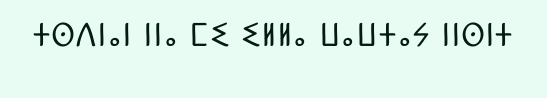ⵜⵙⴷⵏⴰⵏ ⵏⵏⴰ ⵎⵉ ⵉⵍⵍⴰ ⵡⴰⵡⵜⴰⵢ ⵏⵏⵙⵏⵜ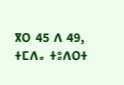ⴳⵔ 45 ⴷ 49, ⵜⵎⴷⴰ ⵜⵓⴷⵔⵜ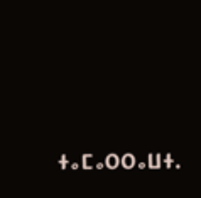ⵜⴰⵎⴰⵔⵔⴰⵡⵜ.